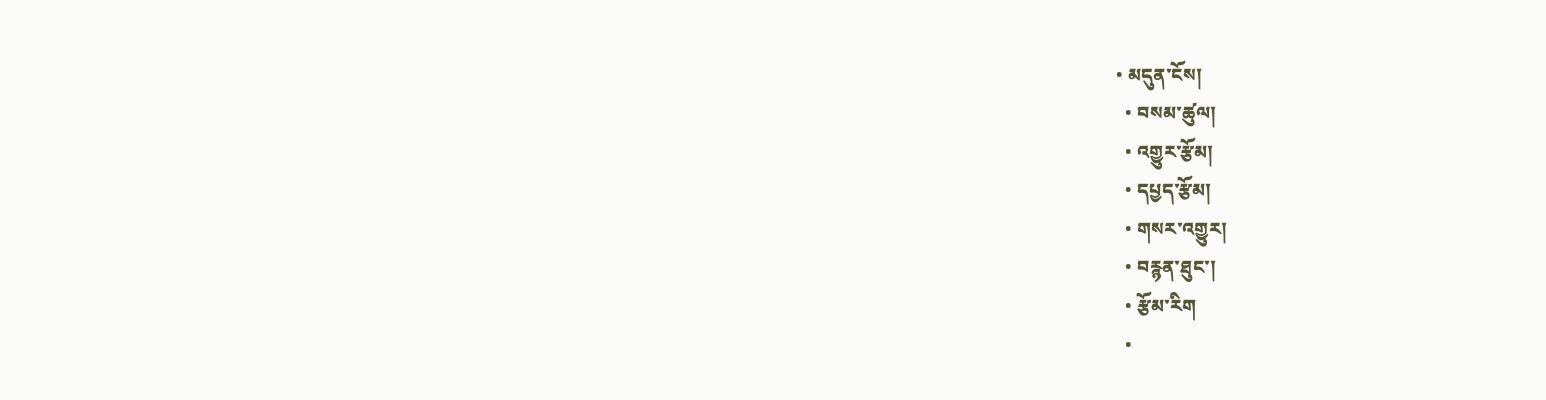• མདུན་ངོས།
  • བསམ་ཚུལ།
  • འགྱུར་རྩོམ།
  • དཔྱད་རྩོམ།
  • གསར་འགྱུར།
  • བརྙན་ཐུང་།
  • རྩོམ་རིག
  •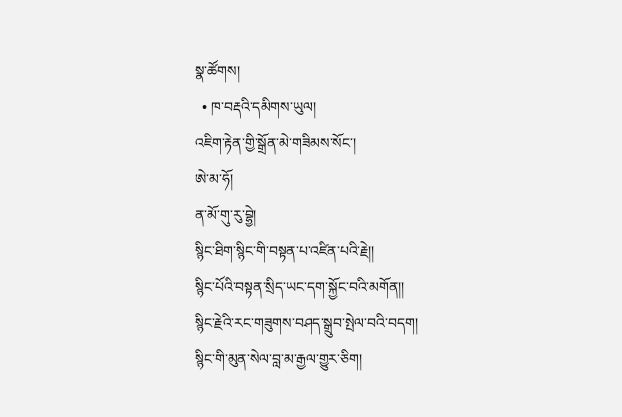སྣ་ཚོགས།
  • ཁ་བརྡའི་དམིགས་ཡུལ།
འཇིག་རྟེན་གྱི་སྒྲོན་མེ་གཟིམས་སོང་།
ཨེ་མ་ཧོ།
ན་མོ་གུ་རུ་བྷྱེ།
སྙིང་ཐིག་སྙིང་གི་བསྟན་པ་འཛིན་པའི་རྗེ།།
སྙིང་པོའི་བསྟན་སྲིད་ཡང་དག་སྐྱོང་བའི་མགོན།།
སྙིང་རྗེའི་རང་གཟུགས་བཤད་སྒྲུབ་སྤེལ་བའི་བདག།
སྙིང་གི་མུན་སེལ་བླ་མ་རྒྱལ་གྱུར་ཅིག།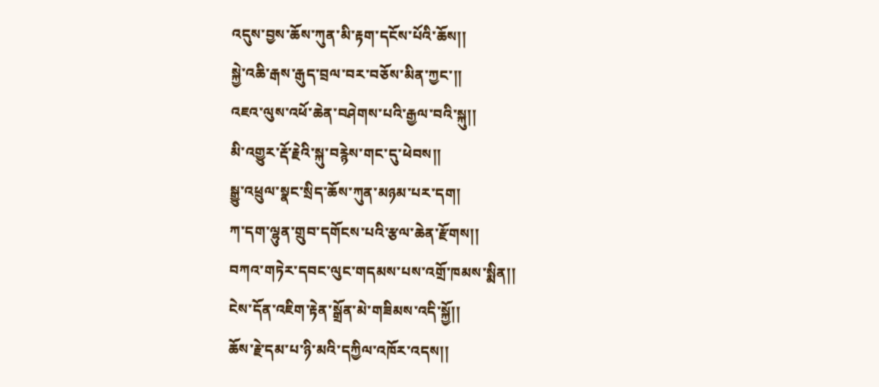འདུས་བྱས་ཆོས་ཀུན་མི་རྟག་དངོས་པོའི་ཆོས།།
སྐྱེ་འཆི་རྒས་རྒུད་བྲལ་བར་བཅོས་མིན་ཀྱང་།།
འཇའ་ལུས་འཕོ་ཆེན་བཤེགས་པའི་རྒྱལ་བའི་སྐུ།།
མི་འགྱུར་རྡོ་རྗེའི་སྐུ་བརྙེས་གང་དུ་ཕེབས།།
སྒྱུ་འཕྲུལ་སྣང་སྲིད་ཆོས་ཀུན་མཉམ་པར་དག།
ཀ་དག་ལྷུན་གྲུབ་དགོངས་པའི་རྩལ་ཆེན་རྫོགས།།
བཀའ་གཏེར་དབང་ལུང་གདམས་པས་འགྲོ་ཁམས་སྨིན།།
ངེས་དོན་འཇིག་རྟེན་སྒྲོན་མེ་གཟིམས་འདི་སྐྱོ།།
ཆོས་རྗེ་དམ་པ་ཉི་མའི་དཀྱིལ་འཁོར་འདས།།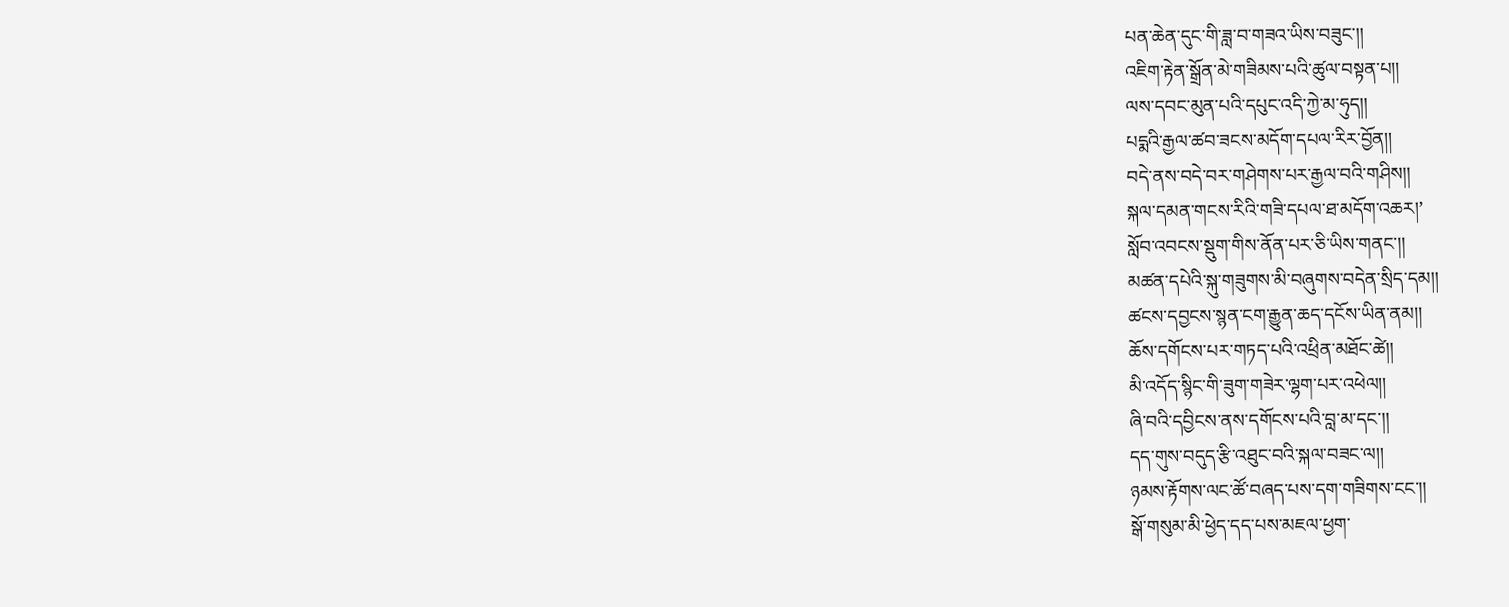པན་ཆེན་དུང་གི་ཟླ་བ་གཟའ་ཡིས་བཟུང་།།
འཇིག་རྟེན་སྒྲོན་མེ་གཟིམས་པའི་ཚུལ་བསྟན་པ།།
ལས་དབང་མུན་པའི་དཔུང་འདི་ཀྱེ་མ་ཧུད།།
པདྨའི་རྒྱལ་ཚབ་ཟངས་མདོག་དཔལ་རིར་བྱོན།།
བདེ་ནས་བདེ་བར་གཤེགས་པར་རྒྱལ་བའི་གཤིས།།
སྐལ་དམན་གངས་རིའི་གཟི་དཔལ་ཐ་མདོག་འཆར།’
སློབ་འབངས་སྡུག་གིས་ནོན་པར་ཅི་ཡིས་གནང་།།
མཚན་དཔེའི་སྐུ་གཟུགས་མི་བཞུགས་བདེན་སྲིད་དམ།།
ཚངས་དབྱངས་སྙན་ངག་རྒྱུན་ཆད་དངོས་ཡིན་ནམ།།
ཆོས་དགོངས་པར་གཏད་པའི་འཕྲིན་མཐོང་ཚེ།།
མི་འདོད་སྙིང་གི་ཟུག་གཟེར་ལྷག་པར་འཕེལ།།
ཞི་བའི་དབྱིངས་ནས་དགོངས་པའི་བླ་མ་དང་།།
དད་གུས་བདུད་རྩི་འཐུང་བའི་སྐལ་བཟང་ལ།།
ཉམས་རྟོགས་ལང་ཚོ་བཞད་པས་དག་གཟིགས་ངང་།།
སྒོ་གསུམ་མི་ཕྱེད་དད་པས་མཇལ་ཕྱག་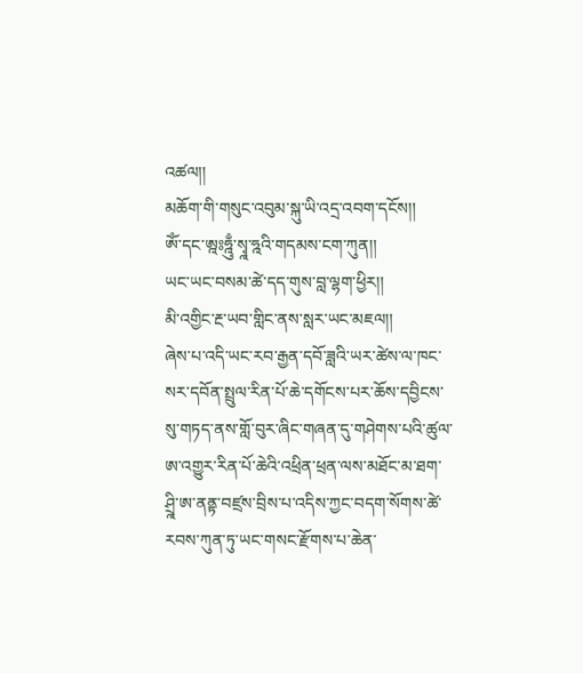འཚལ།།
མཆོག་གི་གསུང་འབུམ་སྐུ་ཡི་འདྲ་འབག་དངོས།།
ཨོཾ་དང་ཨྰཿཧྰུྃ་སྭྰ་ཧྰའི་གདམས་ངག་ཀུན།།
ཡང་ཡང་བསམ་ཚེ་དད་གུས་བླ་ལྷག་ཕྱིར།།
མི་འགྱིང་རྔ་ཡབ་གླིང་ནས་སླར་ཡང་མཇལ།།
ཞེས་པ་འདི་ཡང་རབ་རྒྱན་དབོ་ཟླའི་ཡར་ཚེས་ལ་ཁང་སར་དབོན་སྤྲུལ་རིན་པོ་ཆེ་དགོངས་པར་ཆོས་དབྱིངས་སུ་གཏད་ནས་གློ་བུར་ཞིང་གཞན་དུ་གཤེགས་པའི་ཚུལ་ཨ་འགྱུར་རིན་པོ་ཆེའི་འཕྲིན་ཕྲན་ལས་མཐོང་མ་ཐག་ཤྲྰི་ཨ་ནནྟ་བཛྲས་བྲིས་པ་འདིས་ཀྱང་བདག་སོགས་ཚེ་རབས་ཀུན་ཏུ་ཡང་གསང་རྫོགས་པ་ཆེན་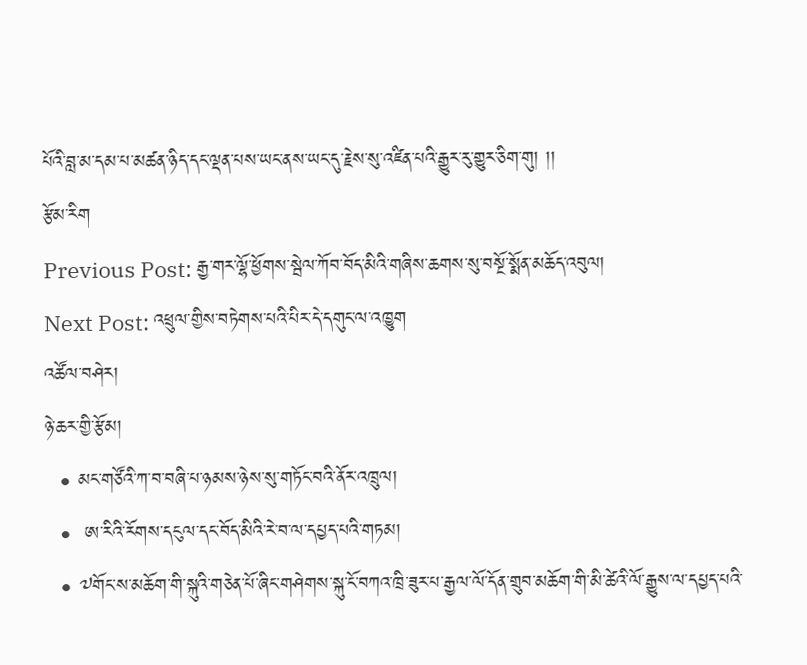པོའི་བླ་མ་དམ་པ་མཚན་ཉིད་དང་ལྡན་པས་ཡང་ནས་ཡང་དུ་རྗེས་སུ་འཛིན་པའི་རྒྱུར་རུ་གྱུར་ཅིག་གུ། །།
རྩོམ་རིག
Previous Post: རྒྱ་གར་ལྷོ་ཕྱོགས་སྦེལ་ཀོབ་བོད་མིའི་གཞིས་ཆགས་སུ་བསྔོ་སྨོན་མཆོད་འབུལ།
Next Post: འཕྲུལ་གྱིས་བཏེགས་པའི་པིར་དེ་དགུང་ལ་འཁྱུག
འཚོལ་བཤེར།
ཉེ་ཆར་གྱི་རྩོམ།
  • མང་གཙོའི་ཀ་བ་བཞི་པ་ཉམས་ཉེས་སུ་གཏོང་བའི་ནོར་འཁྲུལ།
  •  ཨ་རིའི་རོགས་དངུལ་དང་བོད་མིའི་རེ་བ་ལ་དཔྱད་པའི་གཏམ།
  • ༧གོང་ས་མཆོག་གི་སྐུའི་གཅེན་པོ་ཞིང་གཤེགས་སྐུ་ངོ་བཀའ་ཁྲི་ཟུར་པ་རྒྱལ་ལོ་དོན་གྲུབ་མཆོག་གི་མི་ཚེའི་ལོ་རྒྱུས་ལ་དཔྱད་པའི་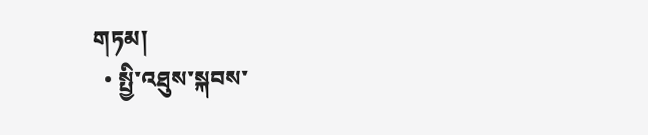གཏམ།
  • སྤྱི་འཐུས་སྐབས་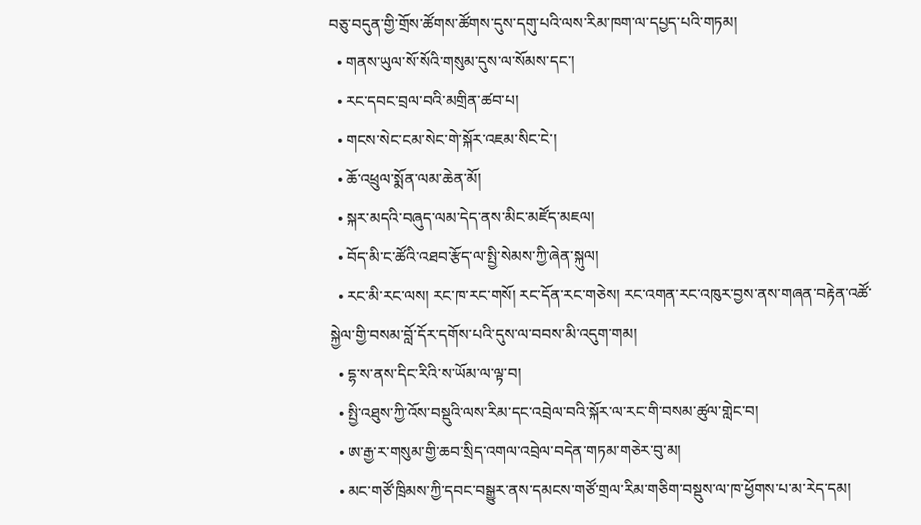བཅུ་བདུན་གྱི་གྲོས་ཚོགས་ཚོགས་དུས་དགུ་པའི་ལས་རིམ་ཁག་ལ་དཔྱད་པའི་གཏམ།
  • གནས་ཡུལ་སོ་སོའི་གསུམ་དུས་ལ་སོམས་དང་།
  • རང་དབང་བྲལ་བའི་མགྲིན་ཚབ་པ།
  • གངས་སེང་ངམ་སེང་གེ་སྐོར་འཇམ་སིང་ངེ་།
  • ཆོ་འཕྲུལ་སྨོན་ལམ་ཆེན་མོ།
  • སྐར་མདའི་བཞུད་ལམ་དེད་ནས་མིང་མཛོད་མཇལ།
  • བོད་མི་ང་ཚོའི་འཐབ་རྩོད་ལ་སྤྱི་སེམས་ཀྱི་ཞེན་སྐུལ།
  • རང་མི་རང་ལས། རང་ཁ་རང་གསོ། རང་དོན་རང་གཅེས། རང་འགན་རང་འཁུར་བྱས་ནས་གཞན་བརྟེན་འཚོ་སྐྱེལ་གྱི་བསམ་བློ་དོར་དགོས་པའི་དུས་ལ་བབས་མི་འདུག་གམ།
  • དྷ་ས་ནས་དིང་རིའི་ས་ཡོམ་ལ་ལྟ་བ།
  • སྤྱི་འཐུས་ཀྱི་འོས་བསྡུའི་ལས་རིམ་དང་འབྲེལ་བའི་སྐོར་ལ་རང་གི་བསམ་ཚུལ་གླེང་བ།
  • ཨ་རྒྱ་ར་གསུམ་གྱི་ཆབ་སྲིད་འགལ་འབྲེལ་བདེན་གཏམ་གཅེར་བུ་མ།
  • མང་གཙོ་ཁྲིམས་ཀྱི་དབང་བསྒྱུར་ནས་དམངས་གཙོ་གྲལ་རིམ་གཅིག་བསྡུས་ལ་ཁ་ཕྱོགས་པ་མ་རེད་དམ།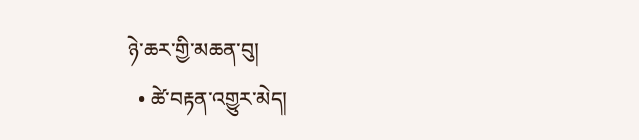ཉེ་ཆར་གྱི་མཆན་བུ།
  • ཚེ་བརྟན་འགྱུར་མེད།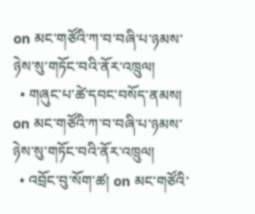on མང་གཙོའི་ཀ་བ་བཞི་པ་ཉམས་ཉེས་སུ་གཏོང་བའི་ནོར་འཁྲུལ།
  • གཞུང་པ་ཚེ་དབང་བསོད་ནམས། on མང་གཙོའི་ཀ་བ་བཞི་པ་ཉམས་ཉེས་སུ་གཏོང་བའི་ནོར་འཁྲུལ།
  • འབྲོང་བུ་སོག་ཚ། on མང་གཙོའི་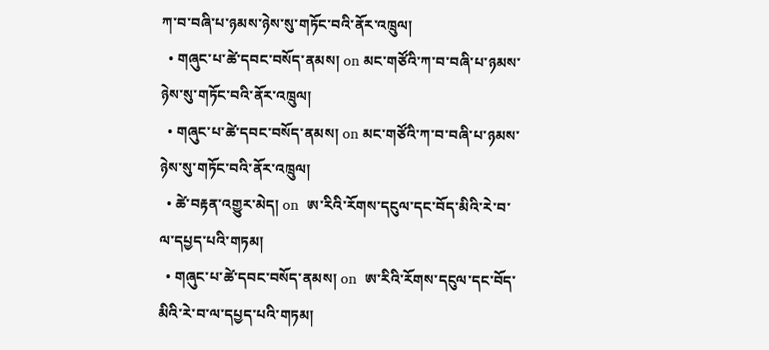ཀ་བ་བཞི་པ་ཉམས་ཉེས་སུ་གཏོང་བའི་ནོར་འཁྲུལ།
  • གཞུང་པ་ཚེ་དབང་བསོད་ནམས། on མང་གཙོའི་ཀ་བ་བཞི་པ་ཉམས་ཉེས་སུ་གཏོང་བའི་ནོར་འཁྲུལ།
  • གཞུང་པ་ཚེ་དབང་བསོད་ནམས། on མང་གཙོའི་ཀ་བ་བཞི་པ་ཉམས་ཉེས་སུ་གཏོང་བའི་ནོར་འཁྲུལ།
  • ཚེ་བརྟན་འགྱུར་མེད། on  ཨ་རིའི་རོགས་དངུལ་དང་བོད་མིའི་རེ་བ་ལ་དཔྱད་པའི་གཏམ།
  • གཞུང་པ་ཚེ་དབང་བསོད་ནམས། on  ཨ་རིའི་རོགས་དངུལ་དང་བོད་མིའི་རེ་བ་ལ་དཔྱད་པའི་གཏམ།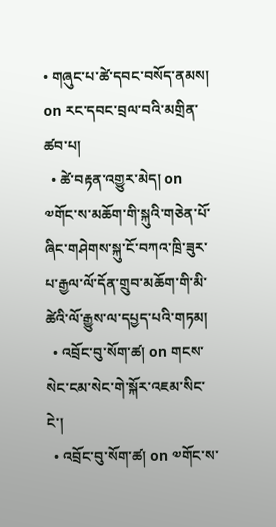• གཞུང་པ་ཚེ་དབང་བསོད་ནམས། on རང་དབང་བྲལ་བའི་མགྲིན་ཚབ་པ།
  • ཚེ་བརྟན་འགྱུར་མེད། on ༧གོང་ས་མཆོག་གི་སྐུའི་གཅེན་པོ་ཞིང་གཤེགས་སྐུ་ངོ་བཀའ་ཁྲི་ཟུར་པ་རྒྱལ་ལོ་དོན་གྲུབ་མཆོག་གི་མི་ཚེའི་ལོ་རྒྱུས་ལ་དཔྱད་པའི་གཏམ།
  • འབྲོང་བུ་སོག་ཚ། on གངས་སེང་ངམ་སེང་གེ་སྐོར་འཇམ་སིང་ངེ་།
  • འབྲོང་བུ་སོག་ཚ། on ༧གོང་ས་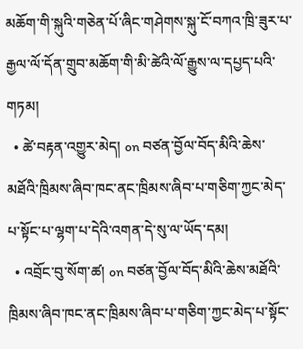མཆོག་གི་སྐུའི་གཅེན་པོ་ཞིང་གཤེགས་སྐུ་ངོ་བཀའ་ཁྲི་ཟུར་པ་རྒྱལ་ལོ་དོན་གྲུབ་མཆོག་གི་མི་ཚེའི་ལོ་རྒྱུས་ལ་དཔྱད་པའི་གཏམ།
  • ཚེ་བརྟན་འགྱུར་མེད། on བཙན་བྱོལ་བོད་མིའི་ཆེས་མཐོའི་ཁྲིམས་ཞིབ་ཁང་ནང་ཁྲིམས་ཞིབ་པ་གཅིག་ཀྱང་མེད་པ་སྟོང་པ་ལྷག་པ་དེའི་འགན་དེ་སུ་ལ་ཡོད་དམ།
  • འབྲོང་བུ་སོག་ཚ། on བཙན་བྱོལ་བོད་མིའི་ཆེས་མཐོའི་ཁྲིམས་ཞིབ་ཁང་ནང་ཁྲིམས་ཞིབ་པ་གཅིག་ཀྱང་མེད་པ་སྟོང་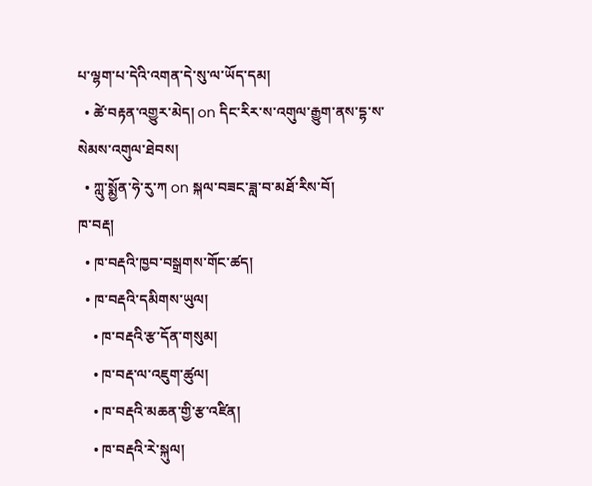པ་ལྷག་པ་དེའི་འགན་དེ་སུ་ལ་ཡོད་དམ།
  • ཚེ་བརྟན་འགྱུར་མེད། on དིང་རིར་ས་འགུལ་རྒྱུག་ནས་དྷ་ས་སེམས་འགུལ་ཐེབས།
  • ཀླུ་སྨྱོན་ཧེ་རུ་ཀ on སྐལ་བཟང་ཟླ་བ་མཐོ་རིས་བོ།
ཁ་བརྡ།
  • ཁ་བརྡའི་ཁྱབ་བསྒྲགས་གོང་ཚད།
  • ཁ་བརྡའི་དམིགས་ཡུལ།
    • ཁ་བརྡའི་རྩ་དོན་གསུམ།
    • ཁ་བརྡ་ལ་འཇུག་ཚུལ།
    • ཁ་བརྡའི་མཆན་གྱི་རྩ་འཛིན།
    • ཁ་བརྡའི་རེ་སྐུལ།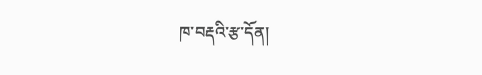ཁ་བརྡའི་རྩ་དོན།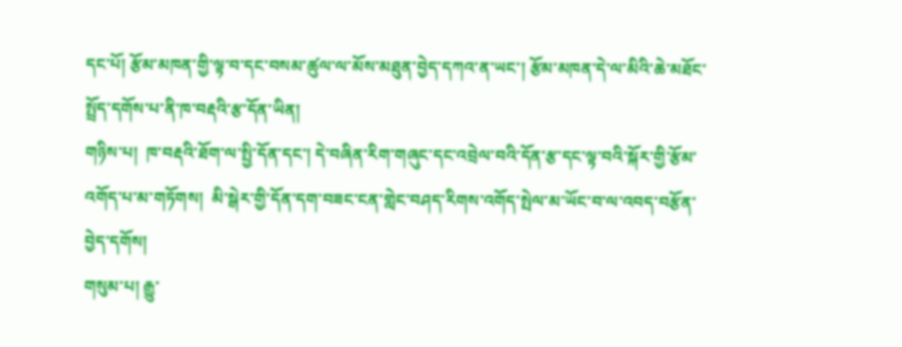དང་པོ། རྩོམ་མཁན་གྱི་ལྟ་བ་དང་བསམ་ཚུལ་ལ་མོས་མཐུན་བྱེད་དཀའ་ན་ཡང་། རྩོམ་མཁན་དེ་ལ་མིའི་ཆེ་མཐོང་སྤྲོད་དགོས་པ་ནི་ཁ་བརྡའི་རྩ་དོན་ཡིན།
གཉིས་པ།  ཁ་བརྡའི་ཐོག་ལ་སྤྱི་དོན་དང་། དེ་བཞིན་རིག་གཞུང་དང་འབྲེལ་བའི་དོན་རྩ་དང་ལྟ་བའི་སྐོར་གྱི་རྩོམ་འགོད་པ་མ་གཏོགས།  མི་སྒེར་གྱི་དོན་དག་བཟང་ངན་གླེང་བཤད་རིགས་འགོད་སྤེལ་མ་ཡོང་བ་ལ་འབད་བརྩོན་བྱེད་དགོས།
གསུམ་པ། རྒྱུ་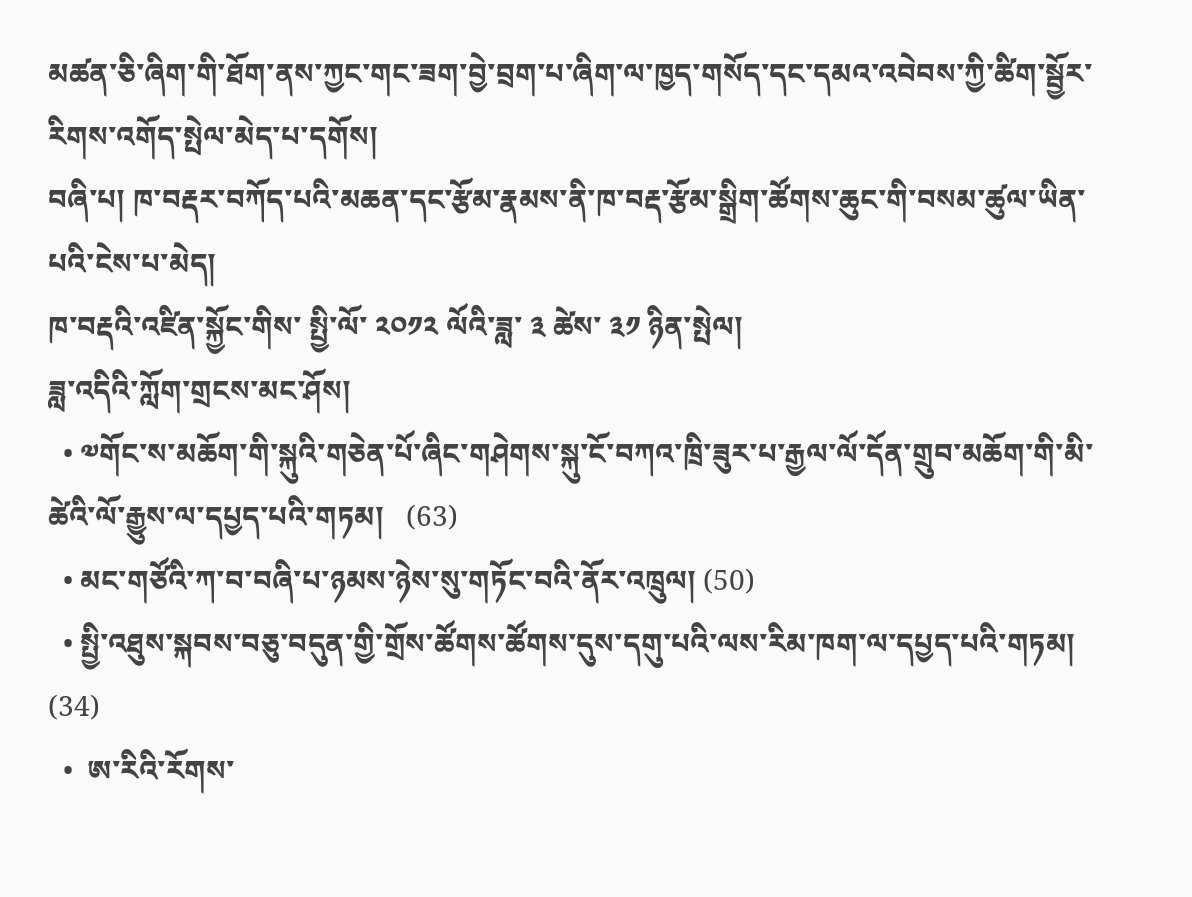མཚན་ཅི་ཞིག་གི་ཐོག་ནས་ཀྱང་གང་ཟག་བྱེ་བྲག་པ་ཞིག་ལ་ཁྱད་གསོད་དང་དམའ་འབེབས་ཀྱི་ཚིག་སྦྱོར་རིགས་འགོད་སྤེལ་མེད་པ་དགོས།
བཞི་པ། ཁ་བརྡར་བཀོད་པའི་མཆན་དང་རྩོམ་རྣམས་ནི་ཁ་བརྡ་རྩོམ་སྒྲིག་ཚོགས་ཆུང་གི་བསམ་ཚུལ་ཡིན་པའི་ངེས་པ་མེད།
ཁ་བརྡའི་འཛིན་སྐྱོང་གིས་ སྤྱི་ལོ་ ༢༠༡༢ ལོའི་ཟླ་ ༣ ཚེས་ ༣༡ ཉིན་སྤེལ།
ཟླ་འདིའི་ཀློག་གྲངས་མང་ཤོས།
  • ༧གོང་ས་མཆོག་གི་སྐུའི་གཅེན་པོ་ཞིང་གཤེགས་སྐུ་ངོ་བཀའ་ཁྲི་ཟུར་པ་རྒྱལ་ལོ་དོན་གྲུབ་མཆོག་གི་མི་ཚེའི་ལོ་རྒྱུས་ལ་དཔྱད་པའི་གཏམ།   (63)
  • མང་གཙོའི་ཀ་བ་བཞི་པ་ཉམས་ཉེས་སུ་གཏོང་བའི་ནོར་འཁྲུལ། (50)
  • སྤྱི་འཐུས་སྐབས་བཅུ་བདུན་གྱི་གྲོས་ཚོགས་ཚོགས་དུས་དགུ་པའི་ལས་རིམ་ཁག་ལ་དཔྱད་པའི་གཏམ།   (34)
  •  ཨ་རིའི་རོགས་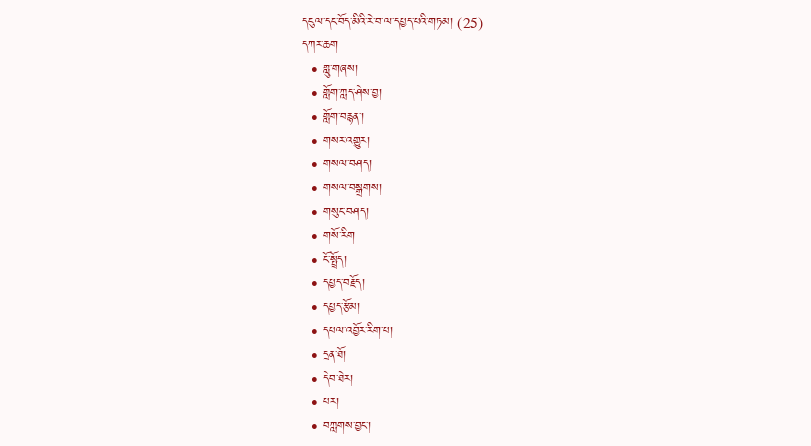དངུལ་དང་བོད་མིའི་རེ་བ་ལ་དཔྱད་པའི་གཏམ། (25)
དཀར་ཆག
  • གླུ་གཞས།
  • གློག་ཀླད་ཤེས་བྱ།
  • གློག་བརྙན་།
  • གསར་འགྱུར།
  • གསལ་བཤད།
  • གསལ་བསྒྲགས།
  • གསུང་བཤད།
  • གསོ་རིག
  • ངོ་སྤྲོད།
  • དཔྱད་བརྗོད།
  • དཔྱད་རྩོམ།
  • དཔལ་འབྱོར་རིག་པ།
  • དྲན་ཐོ།
  • དེབ་ཐེར།
  • པར།
  • བཀླགས་བྱང་།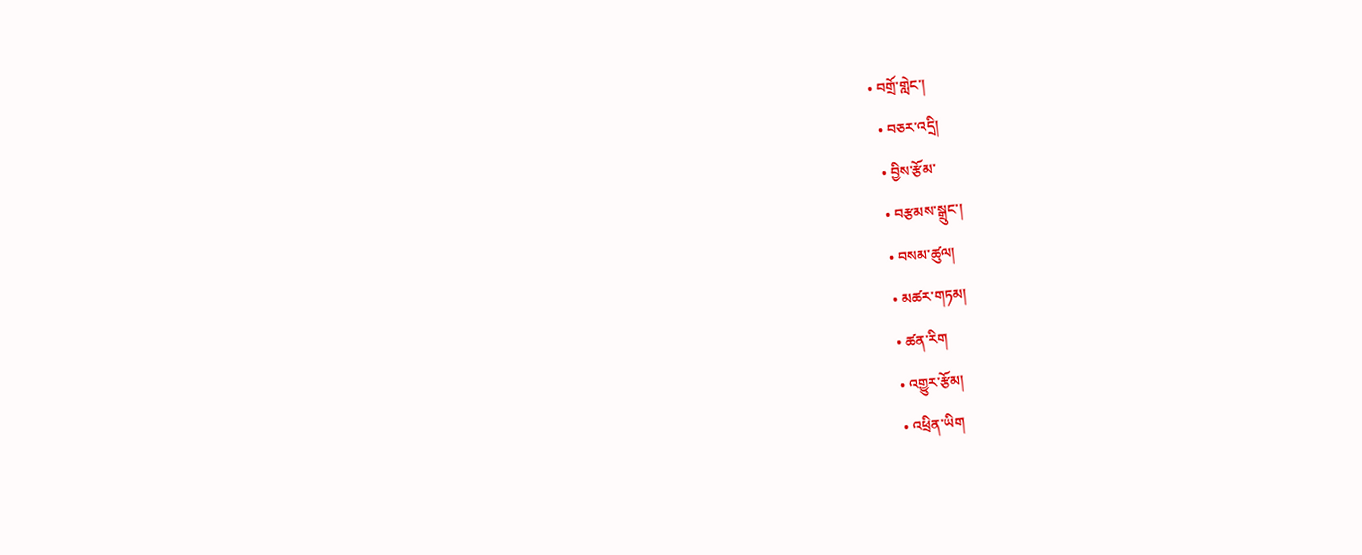• བགྲོ་གླེང་།
  • བཅར་འདྲི།
  • བྱིས་རྩོམ་
  • བརྩམས་སྒྲུང་།
  • བསམ་ཚུལ།
  • མཚར་གཏམ།
  • ཚན་རིག
  • འགྱུར་རྩོམ།
  • འཕྲིན་ཡིག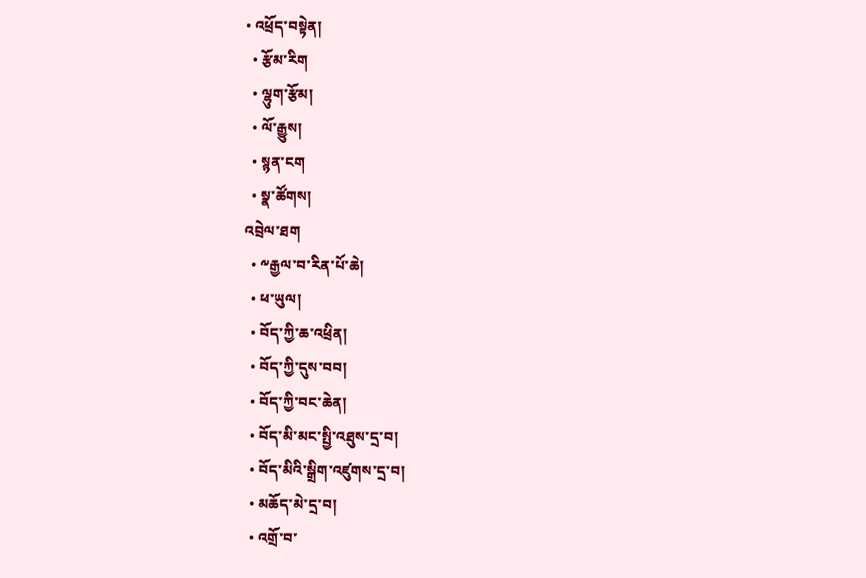• འཕྲོད་བསྟེན།
  • རྩོམ་རིག
  • ལྷུག་རྩོམ།
  • ལོ་རྒྱུས།
  • སྙན་ངག
  • སྣ་ཚོགས།
འབྲེལ་ཐག
  • ༸རྒྱལ་བ་རིན་པོ་ཆེ།
  • ཕ་ཡུལ།
  • བོད་ཀྱི་ཆ་འཕྲིན།
  • བོད་ཀྱི་དུས་བབ།
  • བོད་ཀྱི་བང་ཆེན།
  • བོད་མི་མང་སྤྱི་འཐུས་དྲ་བ།
  • བོད་མིའི་སྒྲིག་འཛུགས་དྲ་བ།
  • མཆོད་མེ་དྲ་བ།
  • འགྲོ་བ་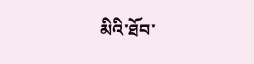མིའི་ཐོབ་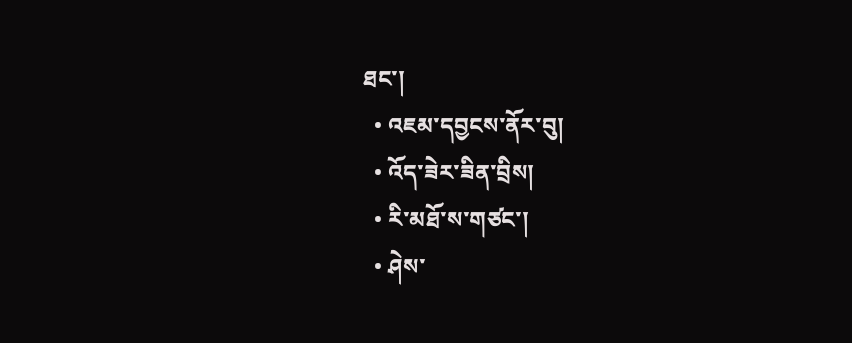ཐང་།
  • འཇམ་དབྱངས་ནོར་བུ།
  • འོད་ཟེར་ཟིན་བྲིས།
  • རི་མཐོ་ས་གཙང་།
  • ཤེས་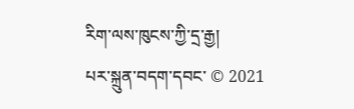རིག་ལས་ཁུངས་ཀྱི་དྲ་རྒྱ།
པར་སྐྲུན་བདག་དབང་ © 2021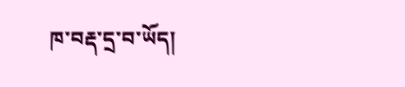ཁ་བརྡ་དྲ་བ་ཡོད།